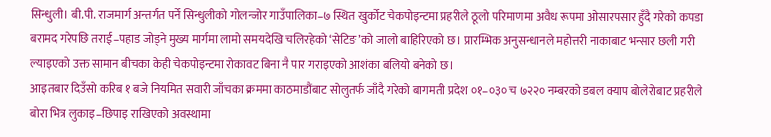सिन्धुली। बी.पी. राजमार्ग अन्तर्गत पर्ने सिन्धुलीको गोलन्जोर गाउँपालिका–७ स्थित खुर्कोट चेकपोइन्टमा प्रहरीले ठूलो परिमाणमा अवैध रूपमा ओसारपसार हुँदै गरेको कपडा बरामद गरेपछि तराई–पहाड जोड्ने मुख्य मार्गमा लामो समयदेखि चलिरहेको ‘सेटिङ’को जालो बाहिरिएको छ। प्रारम्भिक अनुसन्धानले महोत्तरी नाकाबाट भन्सार छली गरी ल्याइएको उक्त सामान बीचका केही चेकपोइन्टमा रोकावट बिना नै पार गराइएको आशंका बलियो बनेको छ।
आइतबार दिउँसो करिब १ बजे नियमित सवारी जाँचका क्रममा काठमाडौंबाट सोलुतर्फ जाँदै गरेको बागमती प्रदेश ०१–०३० च ७२२० नम्बरको डबल क्याप बोलेरोबाट प्रहरीले बोरा भित्र लुकाइ–छिपाइ राखिएको अवस्थामा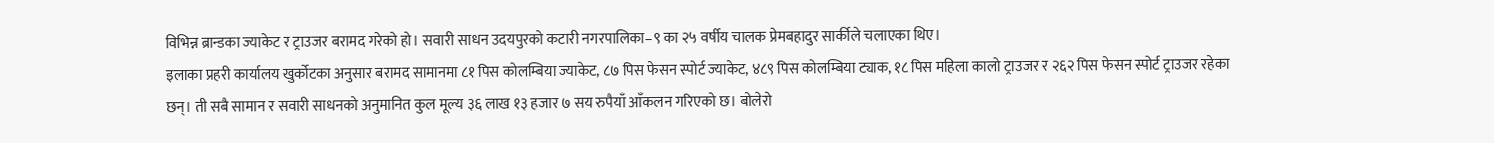विभिन्न ब्रान्डका ज्याकेट र ट्राउजर बरामद गरेको हो। सवारी साधन उदयपुरको कटारी नगरपालिका–९ का २५ वर्षीय चालक प्रेमबहादुर सार्कीले चलाएका थिए।
इलाका प्रहरी कार्यालय खुर्कोटका अनुसार बरामद सामानमा ८१ पिस कोलम्बिया ज्याकेट, ८७ पिस फेसन स्पोर्ट ज्याकेट, ४८९ पिस कोलम्बिया ट्याक, १८ पिस महिला कालो ट्राउजर र २६२ पिस फेसन स्पोर्ट ट्राउजर रहेका छन्। ती सबै सामान र सवारी साधनको अनुमानित कुल मूल्य ३६ लाख १३ हजार ७ सय रुपैयाँ आँकलन गरिएको छ। बोलेरो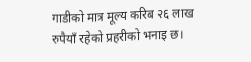गाडीको मात्र मूल्य करिब २६ लाख रुपैयाँ रहेको प्रहरीको भनाइ छ।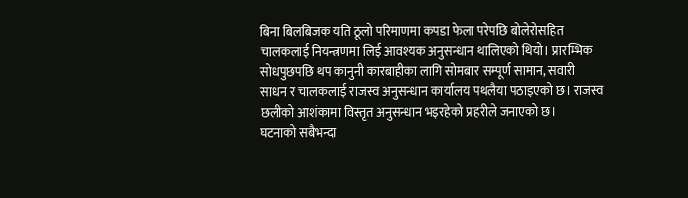बिना बिलबिजक यति ठूलो परिमाणमा कपडा फेला परेपछि बोलेरोसहित चालकलाई नियन्त्रणमा लिई आवश्यक अनुसन्धान थालिएको थियो। प्रारम्भिक सोधपुछपछि थप कानुनी कारबाहीका लागि सोमबार सम्पूर्ण सामान, सवारी साधन र चालकलाई राजस्व अनुसन्धान कार्यालय पथलैया पठाइएको छ। राजस्व छलीको आशंकामा विस्तृत अनुसन्धान भइरहेको प्रहरीले जनाएको छ।
घटनाको सबैभन्दा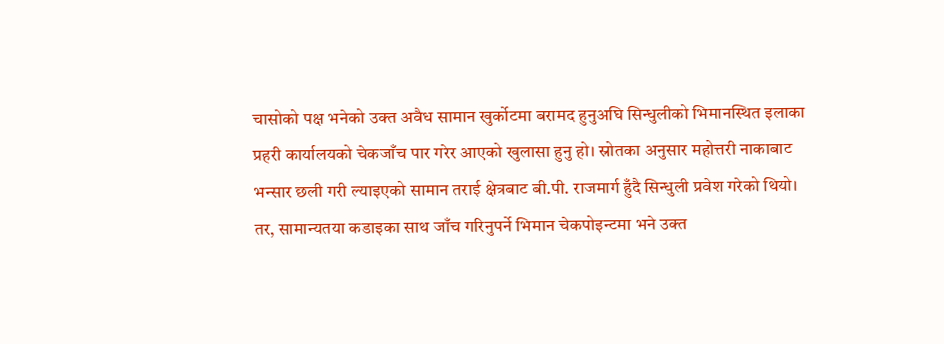चासोको पक्ष भनेको उक्त अवैध सामान खुर्कोटमा बरामद हुनुअघि सिन्धुलीको भिमानस्थित इलाका प्रहरी कार्यालयको चेकजाँच पार गरेर आएको खुलासा हुनु हो। स्रोतका अनुसार महोत्तरी नाकाबाट भन्सार छली गरी ल्याइएको सामान तराई क्षेत्रबाट बी.पी. राजमार्ग हुँदै सिन्धुली प्रवेश गरेको थियो।
तर, सामान्यतया कडाइका साथ जाँच गरिनुपर्ने भिमान चेकपोइन्टमा भने उक्त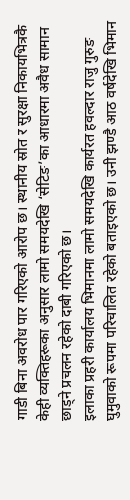गाडी बिना अवरोध पार गरिएको आरोप छ। स्थानीय स्रोत र सुरक्षा निकायभित्रकै केही व्यक्तिहरूका अनुसार लामो समयदेखि ‘सेटिङ’का आधारमा अवैध सामान छाड्ने प्रचलन रहेको दाबी गरिएको छ।
इलाका प्रहरी कार्यालय भिमानमा लामो समयदेखि कार्यरत हवल्दार राजु गुरुङ घुमुवाको रूपमा परिचालित रहेको बताइएको छ। उनी झण्डै आठ वर्षदेखि भिमान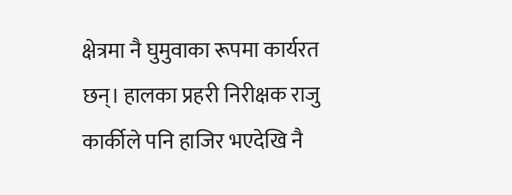क्षेत्रमा नै घुमुवाका रूपमा कार्यरत छन्। हालका प्रहरी निरीक्षक राजु कार्कीले पनि हाजिर भएदेखि नै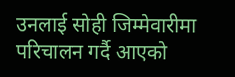उनलाई सोही जिम्मेवारीमा परिचालन गर्दै आएको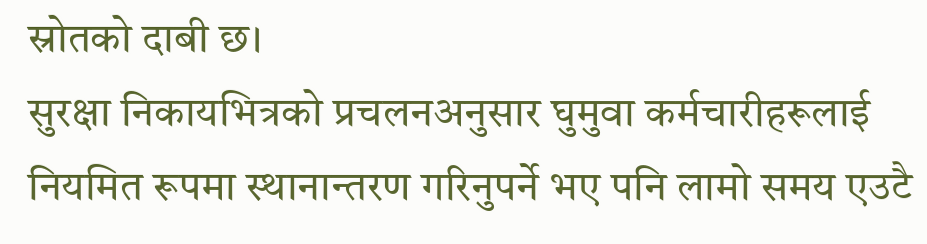स्रोतको दाबी छ।
सुरक्षा निकायभित्रको प्रचलनअनुसार घुमुवा कर्मचारीहरूलाई नियमित रूपमा स्थानान्तरण गरिनुपर्ने भए पनि लामो समय एउटै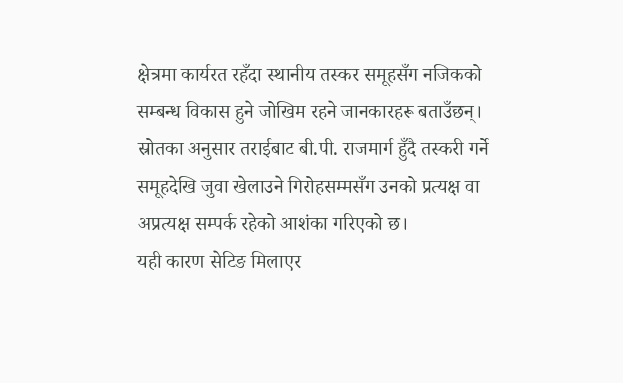क्षेत्रमा कार्यरत रहँदा स्थानीय तस्कर समूहसँग नजिकको सम्बन्ध विकास हुने जोखिम रहने जानकारहरू बताउँछन्। स्रोतका अनुसार तराईबाट बी.पी. राजमार्ग हुँदै तस्करी गर्ने समूहदेखि जुवा खेलाउने गिरोहसम्मसँग उनको प्रत्यक्ष वा अप्रत्यक्ष सम्पर्क रहेको आशंका गरिएको छ।
यही कारण सेटिङ मिलाएर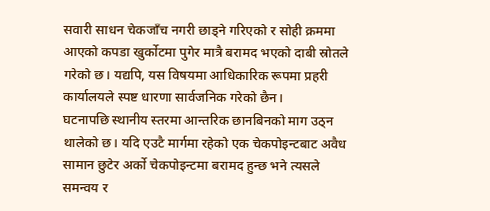सवारी साधन चेकजाँच नगरी छाड्ने गरिएको र सोही क्रममा आएको कपडा खुर्कोटमा पुगेर मात्रै बरामद भएको दाबी स्रोतले गरेको छ। यद्यपि, यस विषयमा आधिकारिक रूपमा प्रहरी कार्यालयले स्पष्ट धारणा सार्वजनिक गरेको छैन।
घटनापछि स्थानीय स्तरमा आन्तरिक छानबिनको माग उठ्न थालेको छ। यदि एउटै मार्गमा रहेको एक चेकपोइन्टबाट अवैध सामान छुटेर अर्को चेकपोइन्टमा बरामद हुन्छ भने त्यसले समन्वय र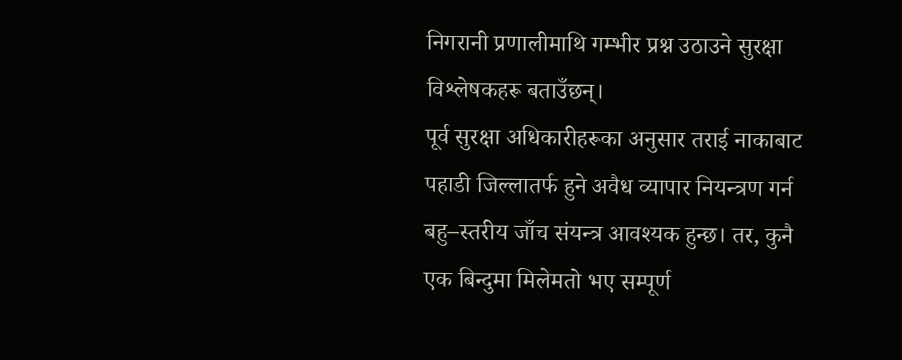निगरानी प्रणालीमाथि गम्भीर प्रश्न उठाउने सुरक्षा विश्लेषकहरू बताउँछन्।
पूर्व सुरक्षा अधिकारीहरूका अनुसार तराई नाकाबाट पहाडी जिल्लातर्फ हुने अवैध व्यापार नियन्त्रण गर्न बहु–स्तरीय जाँच संयन्त्र आवश्यक हुन्छ। तर, कुनै एक बिन्दुमा मिलेमतो भए सम्पूर्ण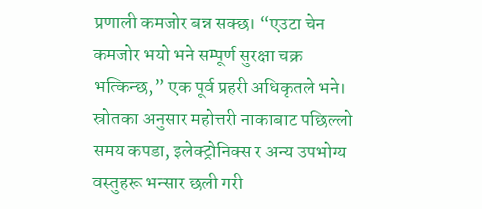प्रणाली कमजोर बन्न सक्छ। “एउटा चेन कमजोर भयो भने सम्पूर्ण सुरक्षा चक्र भत्किन्छ,” एक पूर्व प्रहरी अधिकृतले भने।
स्रोतका अनुसार महोत्तरी नाकाबाट पछिल्लो समय कपडा, इलेक्ट्रोनिक्स र अन्य उपभोग्य वस्तुहरू भन्सार छली गरी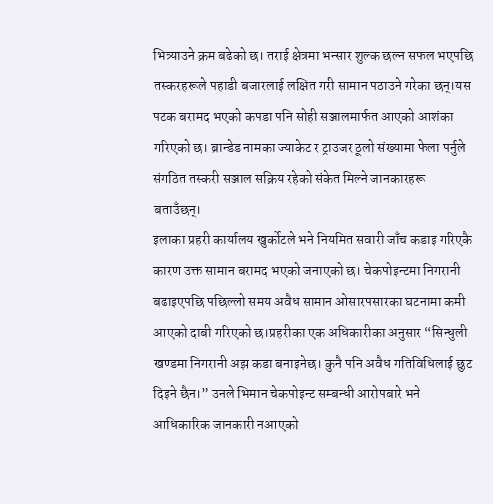भित्र्याउने क्रम बढेको छ। तराई क्षेत्रमा भन्सार शुल्क छल्न सफल भएपछि तस्करहरूले पहाडी बजारलाई लक्षित गरी सामान पठाउने गरेका छन्।यस पटक बरामद भएको कपडा पनि सोही सञ्जालमार्फत आएको आशंका गरिएको छ। ब्रान्डेड नामका ज्याकेट र ट्राउजर ठूलो संख्यामा फेला पर्नुले संगठित तस्करी सञ्जाल सक्रिय रहेको संकेत मिल्ने जानकारहरू बताउँछन्।
इलाका प्रहरी कार्यालय खुर्कोटले भने नियमित सवारी जाँच कडाइ गरिएकै कारण उक्त सामान बरामद भएको जनाएको छ। चेकपोइन्टमा निगरानी बढाइएपछि पछिल्लो समय अवैध सामान ओसारपसारका घटनामा कमी आएको दाबी गरिएको छ।प्रहरीका एक अधिकारीका अनुसार “सिन्धुली खण्डमा निगरानी अझ कडा बनाइनेछ। कुनै पनि अवैध गतिविधिलाई छुट दिइने छैन।” उनले भिमान चेकपोइन्ट सम्बन्धी आरोपबारे भने आधिकारिक जानकारी नआएको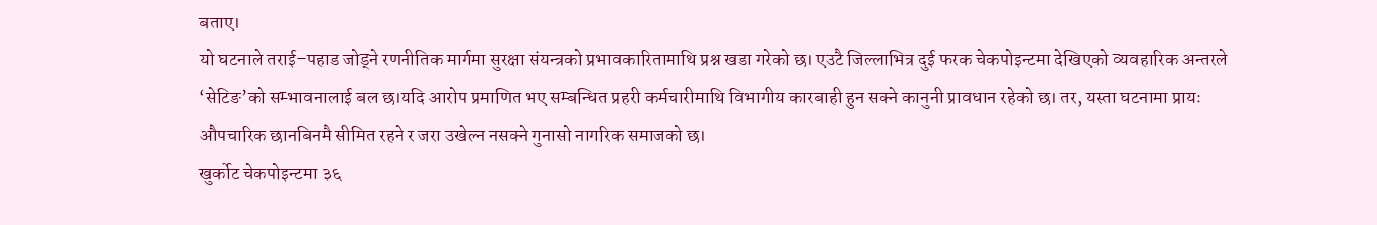बताए।
यो घटनाले तराई–पहाड जोड्ने रणनीतिक मार्गमा सुरक्षा संयन्त्रको प्रभावकारितामाथि प्रश्न खडा गरेको छ। एउटै जिल्लाभित्र दुई फरक चेकपोइन्टमा देखिएको व्यवहारिक अन्तरले ‘सेटिङ’को सम्भावनालाई बल छ।यदि आरोप प्रमाणित भए सम्बन्धित प्रहरी कर्मचारीमाथि विभागीय कारबाही हुन सक्ने कानुनी प्रावधान रहेको छ। तर, यस्ता घटनामा प्रायः औपचारिक छानबिनमै सीमित रहने र जरा उखेल्न नसक्ने गुनासो नागरिक समाजको छ।
खुर्कोट चेकपोइन्टमा ३६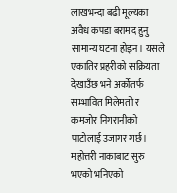लाखभन्दा बढी मूल्यका अवैध कपडा बरामद हुनु सामान्य घटना होइन। यसले एकातिर प्रहरीको सक्रियता देखाउँछ भने अर्कोतर्फ सम्भावित मिलेमतो र कमजोर निगरानीको पाटोलाई उजागर गर्छ। महोत्तरी नाकाबाट सुरु भएको भनिएको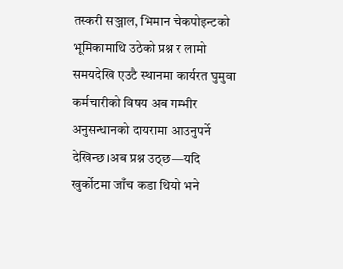तस्करी सञ्जाल, भिमान चेकपोइन्टको भूमिकामाथि उठेको प्रश्न र लामो समयदेखि एउटै स्थानमा कार्यरत घुमुवा कर्मचारीको विषय अब गम्भीर अनुसन्धानको दायरामा आउनुपर्ने देखिन्छ।अब प्रश्न उठ्छ—यदि खुर्कोटमा जाँच कडा थियो भने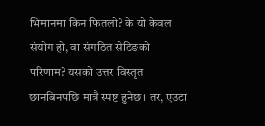भिमानमा किन फितलो? के यो केवल संयोग हो, वा संगठित सेटिङको परिणाम? यसको उत्तर विस्तृत छानबिनपछि मात्रै स्पष्ट हुनेछ। तर, एउटा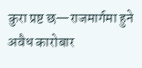कुरा प्रष्ट छ—राजमार्गमा हुने अवैध कारोबार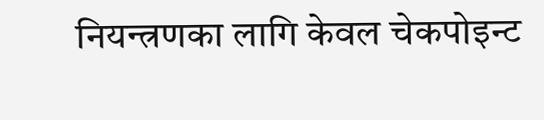नियन्त्रणका लागि केवल चेकपोइन्ट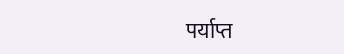पर्याप्त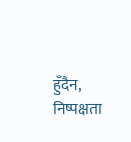हुँदैन, निष्पक्षता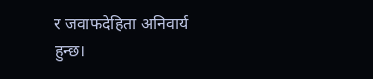र जवाफदेहिता अनिवार्य हुन्छ।